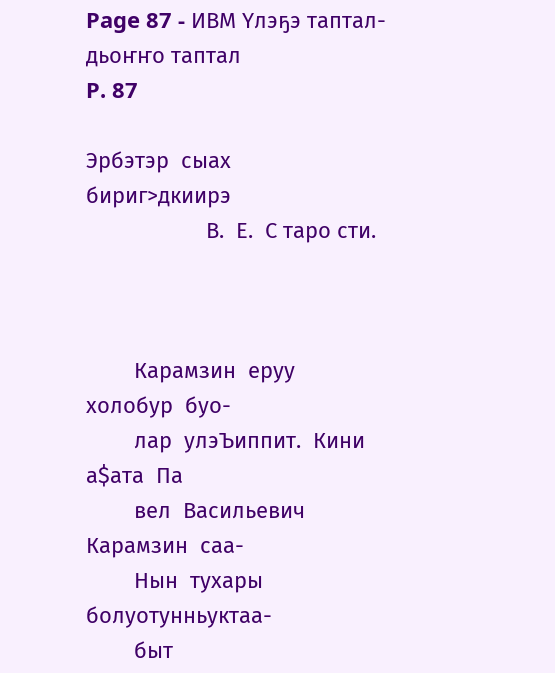Page 87 - ИВМ Үлэҕэ таптал-дьоҥҥо таптал
P. 87

Эрбэтэр  сыах  бириг>дкиирэ
                    В.  Е.  С таро сти.



        Карамзин  еруу  холобур  буо-
        лар  улэЪиппит.  Кини  а$ата  Па
        вел  Васильевич  Карамзин  саа-
        Нын  тухары       болуотунньуктаа-
        быт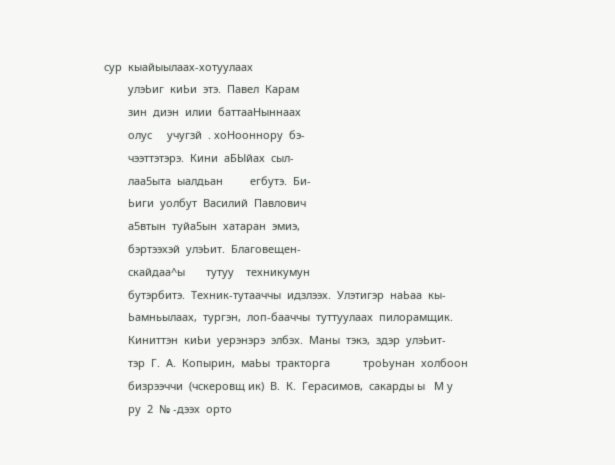сур  кыайыылаах-хотуулаах
        улэЬиг  киЬи  этэ.  Павел  Карам
        зин  диэн  илии  баттааНыннаах
        олус     учугзй  . хоНооннору  бэ-
        чээттэтэрэ.  Кини  аБЫйах  сыл-
        лаа5ыта  ыалдьан         егбутэ.  Би-
        Ьиги  уолбут  Василий  Павлович
        а5втын  туйа5ын  хатаран  эмиэ,
        бэртээхэй  улэЬит.  Благовещен-
        скайдаа^ы       тутуу    техникумун
        бутэрбитэ.  Техник-тутааччы  идзлээх.  Улэтигэр  наЬаа  кы-
        Ьамньылаах,  тургэн,  лоп-бааччы  туттуулаах  пилорамщик.
        Киниттэн  киЬи  уерэнэрэ  элбэх.  Маны  тэкэ,  здэр  улэЬит-
        тэр  Г.  А.  Копырин,  маЬы  тракторга           троЬунан  холбоон
        бизрээччи  (чскеровщ ик)  В.  К.  Герасимов,  сакарды ы   М у
        ру  2  № -дээх  орто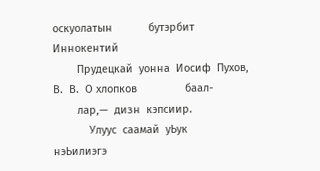оскуолатын            бутэрбит      Иннокентий
        Прудецкай  уонна  Иосиф  Пухов,  В.  В.  О хлопков                баал-
        лар,—  дизн  кэпсиир.
            Улуус  саамай  уЬук        нэЬилиэгэ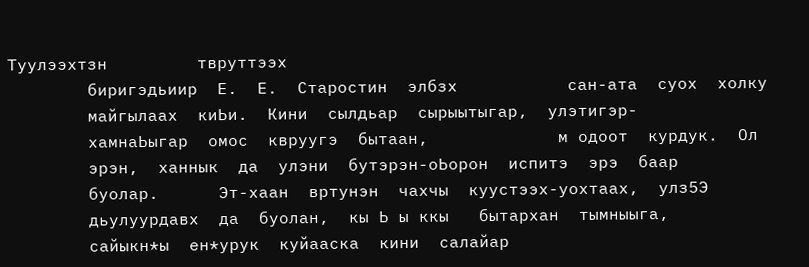Туулээхтзн         твруттээх
        биригэдьиир  Е.  Е.  Старостин  элбзх           сан-ата  суох  холку
        майгылаах  киЬи.  Кини  сылдьар  сырыытыгар,  улэтигэр-
        хамнаЬыгар  омос  квруугэ  бытаан,             м одоот  курдук.  Ол
        эрэн,  ханнык  да  улэни  бутэрэн-оЬорон  испитэ  эрэ  баар
        буолар.      Эт-хаан  вртунэн  чахчы  куустээх-уохтаах,  улз5Э
        дьулуурдавх  да  буолан,  кы Ь ы ккы   бытархан  тымныыга,
        сайыкн*ы  ен*урук  куйааска  кини  салайар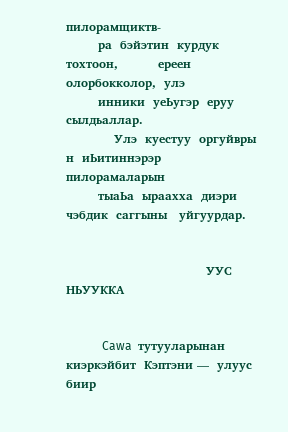пилорамщиктв-
        ра  бэйэтин  курдук  тохтоон,          ереен  олорбокколор,  улэ
        инники  уеЬугэр  еруу  сылдьаллар.
            Улэ  куестуу  оргуйвры н  иЬитиннэрэр  пилорамаларын
        тыаЬа  ыраахха  диэри  чэбдик  саггыны   уйгуурдар.


                                   УУС  НЬУУККА


            Cawa  тутууларынан  киэркэйбит  Кэптэни —  улуус  биир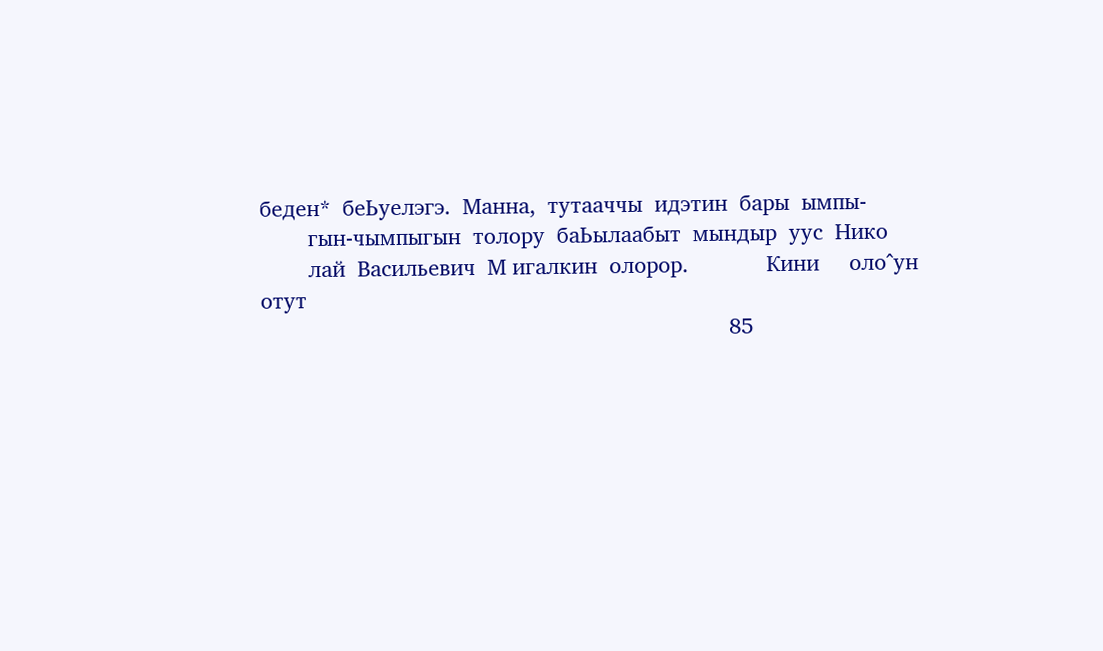беден*  беЬуелэгэ.  Манна,  тутааччы  идэтин  бары  ымпы-
        гын-чымпыгын  толору  баЬылаабыт  мындыр  уус  Нико
        лай  Васильевич  М игалкин  олорор.             Кини     оло^ун  отут
                                                                              85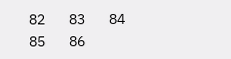82   83   84   85   86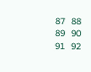87   88   89   90   91   92